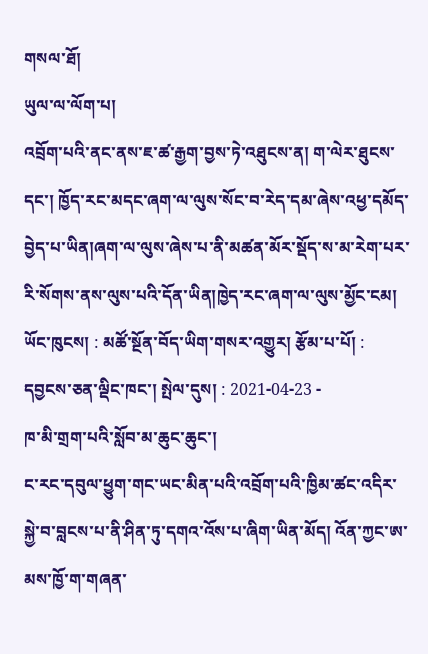གསལ་ཐོ།
ཡུལ་ལ་ལོག་པ།
འབྲོག་པའི་ནང་ནས་ཇ་ཚ་རྒྱག་བྱས་ཏེ་འཐུངས་ན། ག་ལེར་ཐུངས་དང་། ཁྱོད་རང་མདང་ཞག་ལ་ལུས་སོང་བ་རེད་དམ་ཞེས་འཕྱ་དམོད་བྱེད་པ་ཡིན།ཞག་ལ་ལུས་ཞེས་པ་ནི་མཚན་མོར་སྡོད་ས་མ་རེག་པར་རི་སོགས་ནས་ལུས་པའི་དོན་ཡིན།ཁྱེད་རང་ཞག་ལ་ལུས་མྱོང་ངམ།
ཡོང་ཁུངས། : མཚོ་སྔོན་བོད་ཡིག་གསར་འགྱུར། རྩོམ་པ་པོ། : དབྱངས་ཅན་ལྡིང་ཁང་། སྤེལ་དུས། : 2021-04-23 -
ཁ་མི་གྲག་པའི་སློབ་མ་ཆུང་ཆུང་།
ང་རང་དབུལ་ཕྱུག་གང་ཡང་མིན་པའི་འབྲོག་པའི་ཁྱིམ་ཚང་འདིར་སྐྱེ་བ་བླངས་པ་ནི་ཤིན་ཏུ་དགའ་འོས་པ་ཞིག་ཡིན་མོད། འོན་ཀྱང་ཨ་མས་ཁྱོ་ག་གཞན་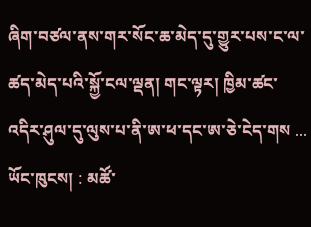ཞིག་བཙལ་ནས་གར་སོང་ཆ་མེད་དུ་གྱུར་པས་ང་ལ་ཚད་མེད་པའི་སྐྱོ་ངལ་ལྡན། གང་ལྟར། ཁྱིམ་ཚང་འདིར་ཤུལ་དུ་ལུས་པ་ནི་ཨ་ཕ་དང་ཨ་ཅེ་ངེད་གས ...
ཡོང་ཁུངས། : མཚོ་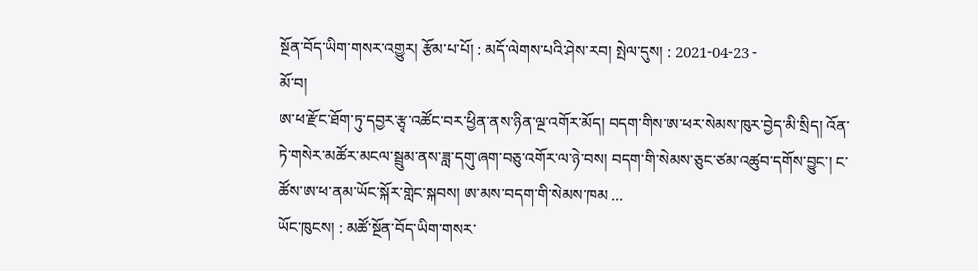སྔོན་བོད་ཡིག་གསར་འགྱུར། རྩོམ་པ་པོ། : མདོ་ལེགས་པའི་ཤེས་རབ། སྤེལ་དུས། : 2021-04-23 -
མོ་བ།
ཨ་ཕ་རྫོང་ཐོག་ཏུ་དབྱར་རྩྭ་འཚོང་བར་ཕྱིན་ནས་ཉིན་ལྔ་འགོར་མོད། བདག་གིས་ཨ་ཕར་སེམས་ཁུར་བྱེད་མི་སྲིད། འོན་ཏེ་གསེར་མཚོར་མངལ་སྦྲུམ་ནས་ཟླ་དགུ་ཞག་བཅུ་འགོར་ལ་ཉེ་བས། བདག་གི་སེམས་ཅུང་ཙམ་འཚུབ་དགོས་བྱུང་། ང་ཚོས་ཨ་ཕ་ནམ་ཡོང་སྐོར་གླེང་སྐབས། ཨ་མས་བདག་གི་སེམས་ཁམ ...
ཡོང་ཁུངས། : མཚོ་སྔོན་བོད་ཡིག་གསར་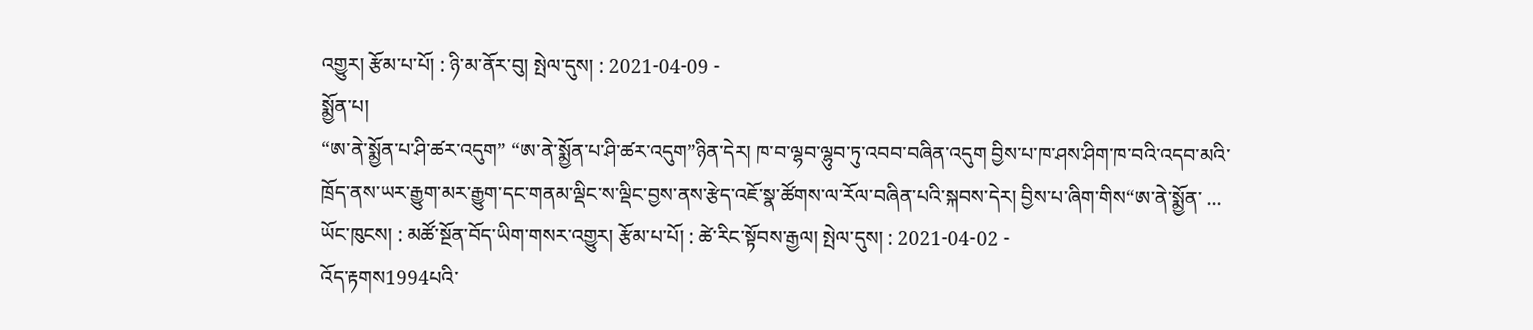འགྱུར། རྩོམ་པ་པོ། : ཉི་མ་ནོར་བུ། སྤེལ་དུས། : 2021-04-09 -
སྨྱོན་པ།
“ཨ་ནེ་སྨྱོན་པ་ཤི་ཚར་འདུག” “ཨ་ནེ་སྨྱོན་པ་ཤི་ཚར་འདུག”ཉིན་དེར། ཁ་བ་ལྷབ་ལྷུབ་ཏུ་འབབ་བཞིན་འདུག བྱིས་པ་ཁ་ཤས་ཤིག་ཁ་བའི་འདབ་མའི་ཁྲོད་ནས་ཡར་རྒྱུག་མར་རྒྱུག་དང་གནམ་ལྡིང་ས་ལྡིང་བྱས་ནས་རྩེད་འཇོ་སྣ་ཚོགས་ལ་རོལ་བཞིན་པའི་སྐབས་དེར། བྱིས་པ་ཞིག་གིས“ཨ་ནེ་སྨྱོན་ ...
ཡོང་ཁུངས། : མཚོ་སྔོན་བོད་ཡིག་གསར་འགྱུར། རྩོམ་པ་པོ། : ཚེ་རིང་སྟོབས་རྒྱལ། སྤེལ་དུས། : 2021-04-02 -
འོད་རྟགས1994པའི་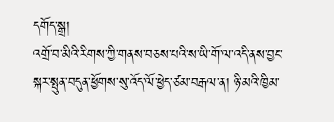དགོད་སྒྲ།
འགྲོ་བ་མིའི་རིགས་ཀྱི་གནས་བཅས་པའི་ས་ཡི་གོ་ལ་འདི་ནས་བྱང་སྐར་སྤུན་བདུན་ཕྱོགས་སུ་འོད་ལོ་ཕྱེད་ཙམ་བརྒལ་ན། ཉི་མའི་ཁྱིམ་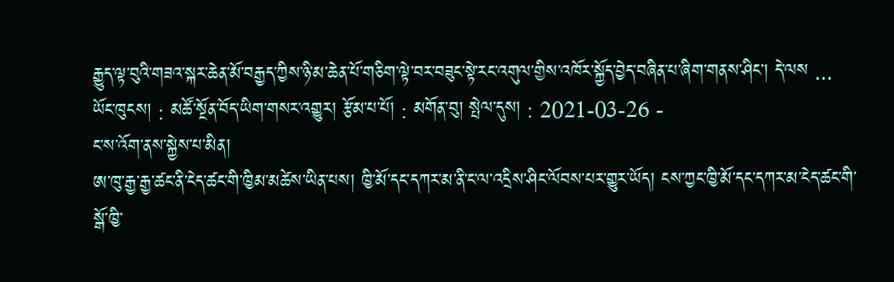རྒྱུད་ལྟ་བུའི་གཟའ་སྐར་ཆེན་མོ་བརྒྱད་ཀྱིས་ཉི་མ་ཆེན་པོ་གཅིག་ལྟེ་བར་བཟུང་སྟེ་རང་འགུལ་གྱིས་འཁོར་སྐྱོད་བྱེད་བཞིན་པ་ཞིག་གནས་ཤིང་། དེ་ལས ...
ཡོང་ཁུངས། : མཚོ་སྔོན་བོད་ཡིག་གསར་འགྱུར། རྩོམ་པ་པོ། : མགོན་བུ། སྤེལ་དུས། : 2021-03-26 -
ང་ས་འོག་ནས་སྐྱེས་པ་མིན།
ཨ་ཁུ་རྒྱ་རྒྱ་ཚང་ནི་ངེད་ཚང་གི་ཁྱིམ་མཚེས་ཡིན་པས། ཁྱི་མོ་དང་དཀར་མ་ནི་ང་ལ་འདྲིས་ཤིང་ལོབས་པར་གྱུར་ཡོད། ངས་ཀྱང་ཁྱི་མོ་དང་དཀར་མ་ངེད་ཚང་གི་སྒོ་ཁྱི་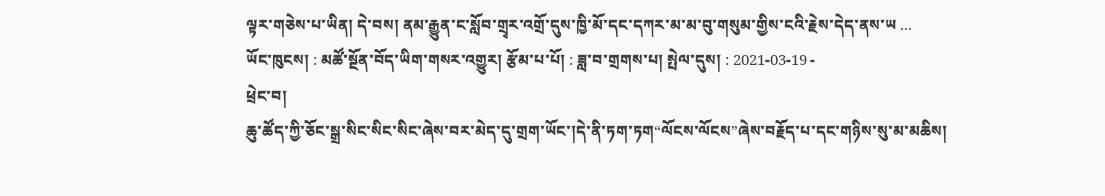ལྟར་གཅེས་པ་ཡིན། དེ་བས། ནམ་རྒྱུན་ང་སློབ་གྲྭར་འགྲོ་དུས་ཁྱི་མོ་དང་དཀར་མ་མ་བུ་གསུམ་གྱིས་ངའི་རྗེས་དེད་ནས་ཡ ...
ཡོང་ཁུངས། : མཚོ་སྔོན་བོད་ཡིག་གསར་འགྱུར། རྩོམ་པ་པོ། : ཟླ་བ་གྲགས་པ། སྤེལ་དུས། : 2021-03-19 -
ཕྲེང་བ།
ཆུ་ཚོད་ཀྱི་ཅོང་སྒྲ་སིང་སིང་སིང་ཞེས་བར་མེད་དུ་གྲག་ཡོང་།དེ་ནི་ཏག་ཏག“ལོངས་ལོངས”ཞེས་བརྗོད་པ་དང་གཉིས་སུ་མ་མཆིས།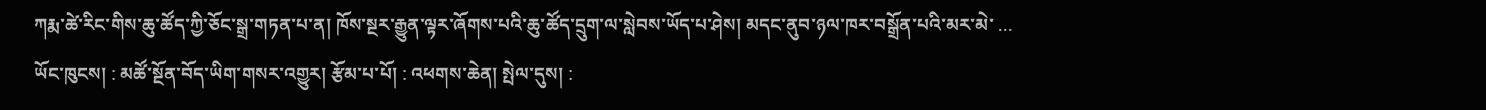ཀརྨ་ཚེ་རིང་གིས་ཆུ་ཚོད་ཀྱི་ཅོང་སྒྲ་གཏན་པ་ན། ཁོས་སྔར་རྒྱུན་ལྟར་ཞོགས་པའི་ཆུ་ཚོད་དྲུག་ལ་སླེབས་ཡོད་པ་ཤེས། མདང་ནུབ་ཉལ་ཁར་བསྒྲོན་པའི་མར་མེ་ ...
ཡོང་ཁུངས། : མཚོ་སྔོན་བོད་ཡིག་གསར་འགྱུར། རྩོམ་པ་པོ། : འཕགས་ཆེན། སྤེལ་དུས། :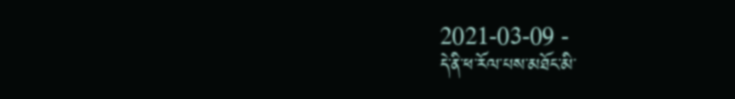2021-03-09 -
དེ་ནི་ཕ་རོལ་པས་མཐོང་མི་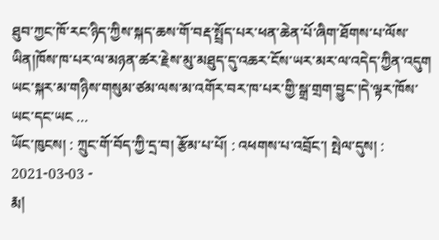ཐུབ་ཀྱང་ཁོ་རང་ཉིད་ཀྱིས་སྐད་ཆས་གོ་བརྡ་སྤྲོད་པར་ཕན་ཆེན་པོ་ཞིག་ཐོགས་པ་ལོས་ཡིན།ཁོས་ཁ་པར་ལ་མཉན་ཚར་རྗེས་མུ་མཐུད་དུ་འཆར་ངོས་ཡར་མར་ལ་འདེད་ཀྱིན་འདུག ཡང་སྐར་མ་གཉིས་གསུམ་ཙམ་ལས་མ་འགོར་བར་ཁ་པར་གྱི་སྒྲ་གྲག་བྱུང་།དེ་ལྟར་ཁོས་ཡང་དང་ཡང ...
ཡོང་ཁུངས། : ཀྲུང་གོ་བོད་ཀྱི་དྲ་བ། རྩོམ་པ་པོ། : འཕགས་པ་འབྲོང་། སྤེལ་དུས། : 2021-03-03 -
རྨ།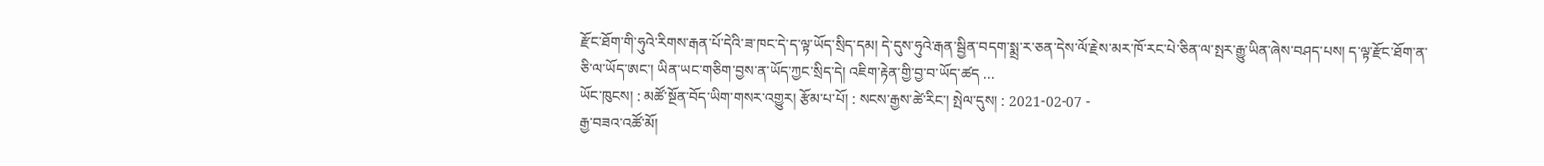རྫོང་ཐོག་གི་ཧུའེ་རིགས་རྒན་པོ་དེའི་ཟ་ཁང་དེ་ད་ལྟ་ཡོད་སྲིད་དམ། དེ་དུས་ཧུའེ་རྒན་སྦྱིན་བདག་སྨྲ་ར་ཅན་དེས་ལོ་རྗེས་མར་ཁོ་རང་པེ་ཅིན་ལ་སྤར་རྒྱུ་ཡིན་ཞེས་བཤད་པས། ད་ལྟ་རྫོང་ཐོག་ན་ཅི་ལ་ཡོད་ཨང་། ཡིན་ཡང་གཅིག་བྱས་ན་ཡོད་ཀྱང་སྲིད་དེ། འཇིག་རྟེན་གྱི་བྱ་བ་ཡོད་ཚད ...
ཡོང་ཁུངས། : མཚོ་སྔོན་བོད་ཡིག་གསར་འགྱུར། རྩོམ་པ་པོ། : སངས་རྒྱས་ཚེ་རིང་། སྤེལ་དུས། : 2021-02-07 -
རྒྱ་བཟའ་འཚོ་མོ།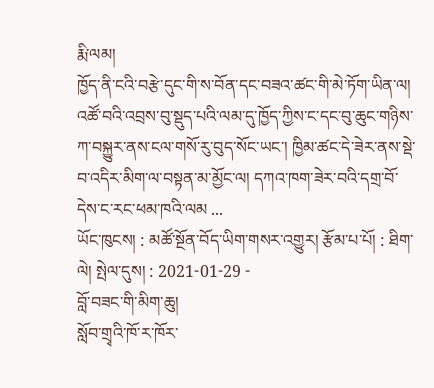རྨི་ལམ།
ཁྱོད་ནི་ངའི་བརྩེ་དུང་གི་ས་བོན་དང་བཟའ་ཚང་གི་མེ་ཏོག་ཡིན་ལ། འཚོ་བའི་འབྲས་བུ་སྡུད་པའི་ལམ་དུ་ཁྱོད་ཀྱིས་ང་དང་བུ་ཆུང་གཉིས་ཀ་བསྐྱུར་ནས་ངལ་གསོ་རུ་བུད་སོང་ཡང་། ཁྱིམ་ཚང་དེ་ཟེར་ནས་སྡེ་བ་འདིར་མིག་ལ་བསྟན་མ་མྱོང་ལ། དཀའ་ཁག་ཟེར་བའི་དགྲ་བོ་དེས་ང་རང་ཕམ་ཁའི་ལམ ...
ཡོང་ཁུངས། : མཚོ་སྔོན་བོད་ཡིག་གསར་འགྱུར། རྩོམ་པ་པོ། : ཐིག་ལེ། སྤེལ་དུས། : 2021-01-29 -
བློ་བཟང་གི་མིག་ཆུ།
སློབ་གྲྭའི་ཁོ་ར་ཁོར་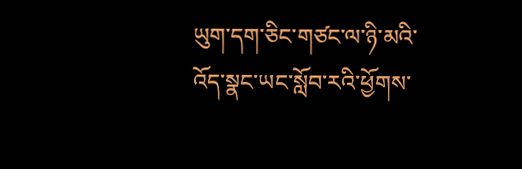ཡུག་དག་ཅིང་གཙང་ལ་ཉི་མའི་འོད་སྣང་ཡང་སློབ་རའི་ཕྱོགས་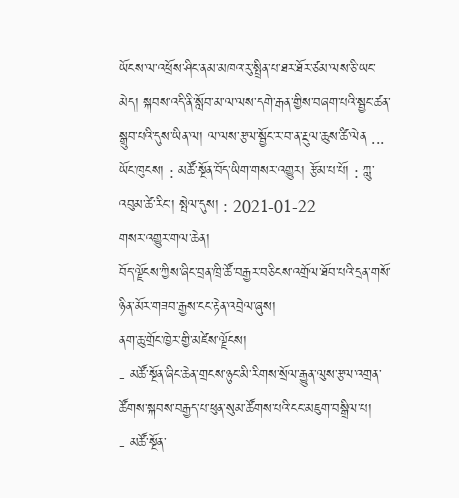ཡོངས་ལ་འཕྲོས་ཤིང་ནམ་མཁའ་རུ་སྤྲིན་པ་ཐར་ཐོར་ཙམ་ལས་ཅི་ཡང་མེད། སྐབས་འདི་ནི་སློབ་མ་ལ་ལས་དགེ་རྒན་གྱིས་བཞག་པའི་སྦྱང་ཚན་སྒྲུབ་པའི་དུས་ཡིན་ལ། ལ་ལས་རྩལ་སྦྱོང་ར་བ་ན་རྔུལ་ཆུས་ཚི་ལེན ...
ཡོང་ཁུངས། : མཚོ་སྔོན་བོད་ཡིག་གསར་འགྱུར། རྩོམ་པ་པོ། : ཀླུ་འབུམ་ཚེ་རིང་། སྤེལ་དུས། : 2021-01-22
གསར་འགྱུར་གལ་ཆེན།
བོད་ལྗོངས་ཀྱིས་ཞིང་བྲན་ཁྲི་ཚོ་བརྒྱར་བཅིངས་འགྲོལ་ཐོབ་པའི་དྲན་གསོ་ཉིན་མོར་གཟབ་རྒྱས་ངང་རྟེན་འབྲེལ་ཞུས།
ནག་ཆུ་གྲོང་ཁྱེར་གྱི་མཛེས་ལྗོངས།
- མཚོ་སྔོན་ཞིང་ཆེན་གྲངས་ཉུང་མི་རིགས་སྲོལ་རྒྱུན་ལུས་རྩལ་འགྲན་ཚོགས་སྐབས་བརྒྱད་པ་ཕུན་སུམ་ཚོགས་པའི་ངང་མཇུག་བསྒྲིལ་པ།
- མཚོ་སྔོན་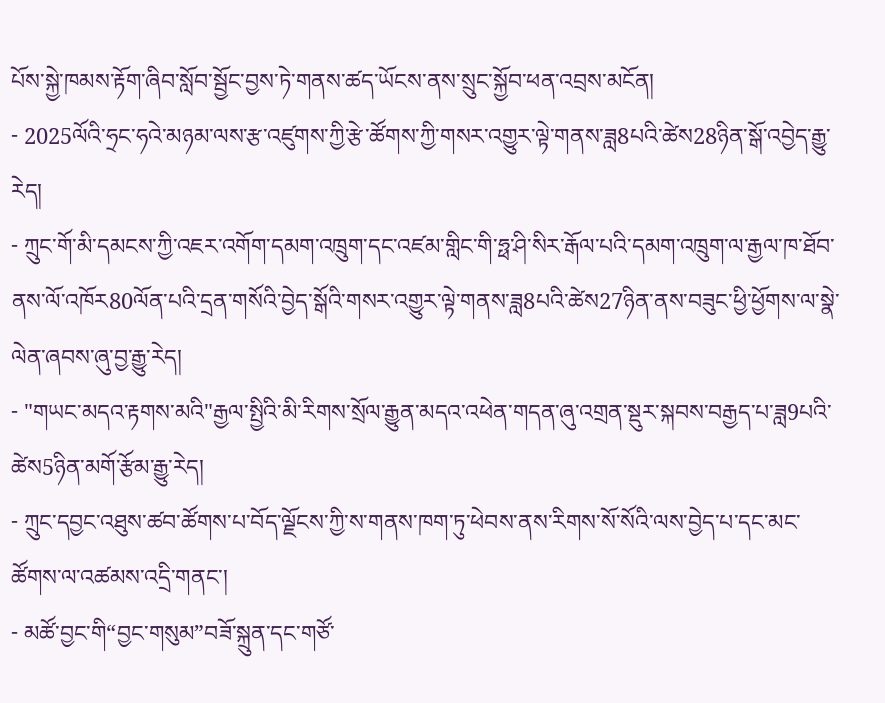པོས་སྐྱེ་ཁམས་རྟོག་ཞིབ་སློབ་སྦྱོང་བྱས་ཏེ་གནས་ཚད་ཡོངས་ནས་སྲུང་སྐྱོབ་ཕན་འབྲས་མངོན།
- 2025ལོའི་ཧྲང་ཧའེ་མཉམ་ལས་རྩ་འཛུགས་ཀྱི་རྩེ་ཚོགས་ཀྱི་གསར་འགྱུར་ལྟེ་གནས་ཟླ8པའི་ཚེས28ཉིན་སྒོ་འབྱེད་རྒྱུ་རེད།
- ཀྲུང་གོ་མི་དམངས་ཀྱི་འཇར་འགོག་དམག་འཁྲུག་དང་འཛམ་གླིང་གི་ཧྥ་ཤི་སིར་རྒོལ་པའི་དམག་འཁྲུག་ལ་རྒྱལ་ཁ་ཐོབ་ནས་ལོ་འཁོར80ལོན་པའི་དྲན་གསོའི་བྱེད་སྒོའི་གསར་འགྱུར་ལྟེ་གནས་ཟླ8པའི་ཚེས27ཉིན་ནས་བཟུང་ཕྱི་ཕྱོགས་ལ་སྣེ་ལེན་ཞབས་ཞུ་བྱ་རྒྱུ་རེད།
- "གཡང་མདའ་རྟགས་མའི"རྒྱལ་སྤྱིའི་མི་རིགས་སྲོལ་རྒྱུན་མདའ་འཕེན་གདན་ཞུ་འགྲན་སྡུར་སྐབས་བརྒྱད་པ་ཟླ9པའི་ཚེས5ཉིན་མགོ་རྩོམ་རྒྱུ་རེད།
- ཀྲུང་དབྱང་འཐུས་ཚབ་ཚོགས་པ་བོད་ལྗོངས་ཀྱི་ས་གནས་ཁག་ཏུ་ཕེབས་ནས་རིགས་སོ་སོའི་ལས་བྱེད་པ་དང་མང་ཚོགས་ལ་འཚམས་འདྲི་གནང་།
- མཚོ་བྱང་གི“བྱང་གསུམ”བཟོ་སྐྲུན་དང་གཙོ་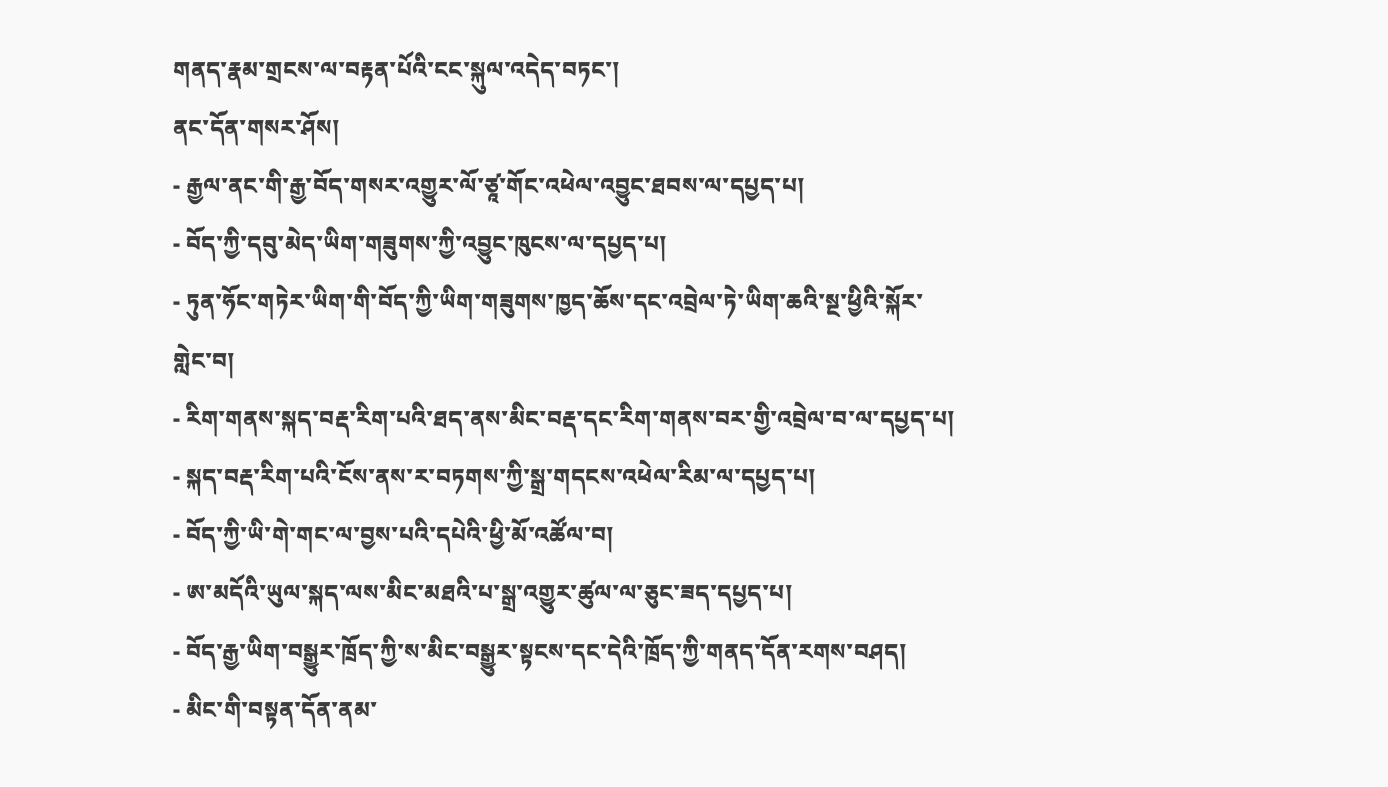གནད་རྣམ་གྲངས་ལ་བརྟན་པོའི་ངང་སྐུལ་འདེད་བཏང་།
ནང་དོན་གསར་ཤོས།
- རྒྱལ་ནང་གི་རྒྱ་བོད་གསར་འགྱུར་ལོ་ཙཱ་གོང་འཕེལ་འབྱུང་ཐབས་ལ་དཔྱད་པ།
- བོད་ཀྱི་དབུ་མེད་ཡིག་གཟུགས་ཀྱི་འབྱུང་ཁུངས་ལ་དཔྱད་པ།
- ཏུན་ཧོང་གཏེར་ཡིག་གི་བོད་ཀྱི་ཡིག་གཟུགས་ཁྱད་ཆོས་དང་འབྲེལ་ཏེ་ཡིག་ཆའི་སྔ་ཕྱིའི་སྐོར་གླེང་བ།
- རིག་གནས་སྐད་བརྡ་རིག་པའི་ཐད་ནས་མིང་བརྡ་དང་རིག་གནས་བར་གྱི་འབྲེལ་བ་ལ་དཔྱད་པ།
- སྐད་བརྡ་རིག་པའི་ངོས་ནས་ར་བཏགས་ཀྱི་སྒྲ་གདངས་འཕེལ་རིམ་ལ་དཔྱད་པ།
- བོད་ཀྱི་ཡི་གེ་གང་ལ་བྱས་པའི་དཔེའི་ཕྱི་མོ་འཚོལ་བ།
- ཨ་མདོའི་ཡུལ་སྐད་ལས་མིང་མཐའི་པ་སྒྲ་འགྱུར་ཚུལ་ལ་ཅུང་ཟད་དཔྱད་པ།
- བོད་རྒྱ་ཡིག་བསྒྱུར་ཁྲོད་ཀྱི་ས་མིང་བསྒྱུར་སྟངས་དང་དེའི་ཁྲོད་ཀྱི་གནད་དོན་རགས་བཤད།
- མིང་གི་བསྟན་དོན་ནམ་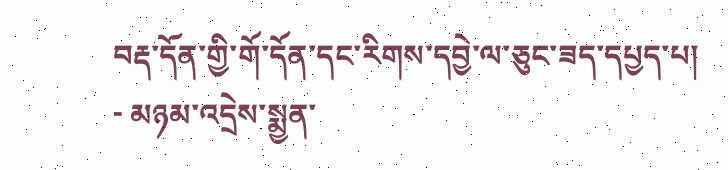བརྡ་དོན་གྱི་གོ་དོན་དང་རིགས་དབྱེ་ལ་ཅུང་ཟད་དཔྱད་པ།
- མཉམ་འདྲེས་སྨྱན་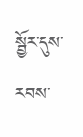སྦྱོར་དུས་རབས་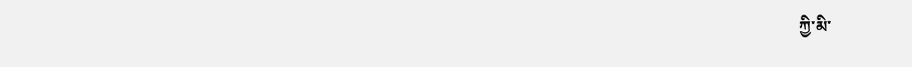ཀྱི་མི་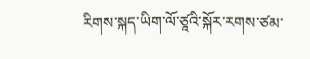རིགས་སྐད་ཡིག་ལོ་ཙཱའི་སྐོར་རགས་ཙམ་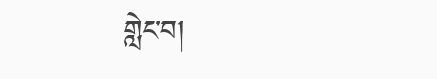གླེང་བ།